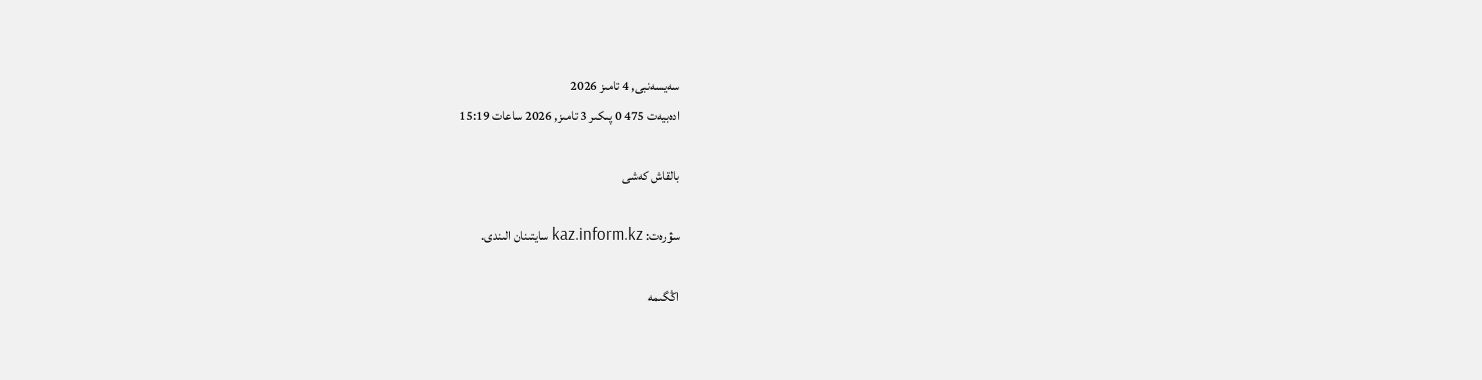سەيسەنبى, 4 تامىز 2026
ادەبيەت 475 0 پىكىر 3 تامىز, 2026 ساعات 15:19

بالقاش كەشى

سۋرەت: kaz.inform.kz سايتىنان الىندى.

اڭگىمە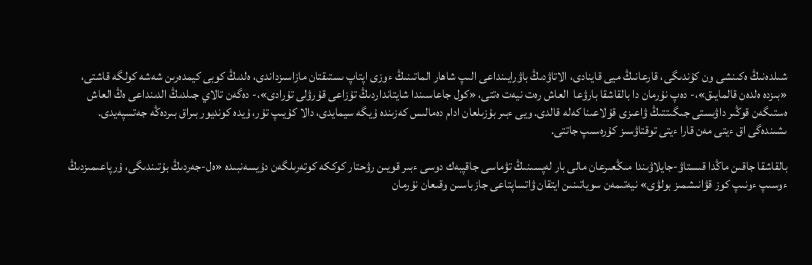شىلدەنىڭ ەكىنشى ون كۇندىگى، قارعانىڭ ميى قاينادى، الاتاۋدىڭ باۋرايىنداعى الىپ شاھار الماتىنىڭ ءوزى اپتاپ ىستىقتان مازاسىزداندى، ەلدىڭ كوبى كيمدەرىن شەشە كولگە قاشتى، «بىزدە ەلدەن قالمايىق»،- دەپ نۇرمان دا بالقاشقا بارۋعا  العاش رەت نيەت ەتتى، «كول جاعاسىندا شايتانداردىڭ تۇزاعى قۇرۋلى تۇرادى»،- دەگەن تالاي جىلدىڭ الدىنداعى ەڭ العاش ەستىگەن قوڭىر داۋىستى جىگىتتىڭ ۋاعىزى قۇلاعىنا كەلە قالدى. ويى ءبىر بۇزىلعان ادام دەمالىس كەزىندە ۇيگە سيمايدى، دالا كۇيىپ تۇر، ۇيدە كونديور بىراق بىردەڭە جەتسپەيدى. ىشىندەگى اق ءيتى مەن قارا ءيتى توقتاۋسىز كۇرەسىپ جاتتى.

بالقاشقا جاقىن ماڭدا قىستاۋ-جايلاۋىندا مىڭعىرعان مالى بار لەپسىنىڭ تۋماسى جاقپبەك دوسى ءبىر قويىن رۋحتار كوككە كوتەرىلگەن دۇيسەنبىدە «ەل-جەردىڭ بۇتىندىگى، ۇرپاعىمىزدىڭ ءوسىپ ءونىپ كوز قۋانىشمىز بولۋى» نيەتىمەن سوياتىنىن ايتقان ۋاتساپتاعى جازباسىن وقىعان نۇرمان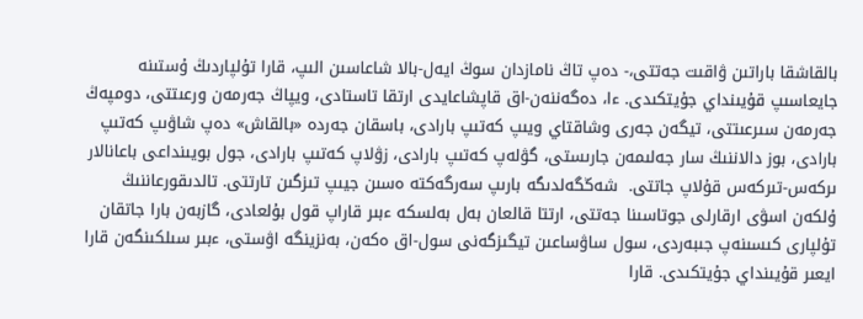بالقاشقا باراتىن ۋاقىت جەتتى،- دەپ تاڭ نامازدان سوڭ ايەل-بالا شاعاسىن الىپ، قارا تۇلپاردىڭ ۇستىنە جايعاسىپ قۇيىنداي جۇيتكىدى. ءا، دەگەننەن-اق قاپشاعايدى ارتقا تاستادى، ويپاڭ جەرمەن ورعىتتى، دومپەڭ جەرمەن سىرعىتتى، تيگەن جەرى وشاقتاي ويىپ كەتىپ بارادى، باسقان جەردە «بالقاش» دەپ شاۋىپ كەتىپ بارادى، بوز دالاننىڭ سار جەلىمەن جارىستى، گۋلەپ كەتىپ بارادى، زۋلاپ كەتىپ بارادى، جول بويىنداعى باعانالار ىركەس-تىركەس قۇلاپ جاتتى.  شەڭگەلدىگە بارىپ سەرگەكتە ەسىن جيىپ تىزگىن تارتتى. تالدىقورعاننىڭ ۇلكەن اسۋى ارقارلى جوتاسىنا جەتتى، ارتتا قالعان بەل بەلسكە ءبىر قاراپ قول بۇلعادى، گازبەن بارا جاتقان تۇلپارى كىسىنەپ جىبەردى، سول ساۋساعىن تيگىزگەنى سول-اق ەكەن، بەنزينگە اۋستى، ءبىر سىلكىنگەن قارا ايعىر قۇيىنداي جۇيتكىدى. قارا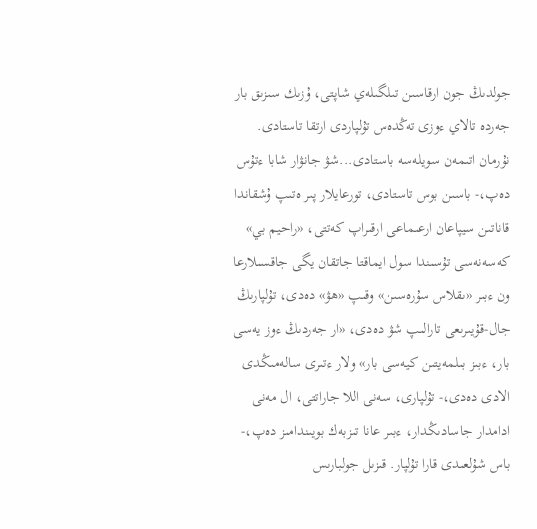جولدىڭ جون ارقاسىن تىلگىلەي شاپتى، ۇزىك سىزىق بار جەردە تالاي ءوزى تەڭدەس تۇلپاردى ارتقا تاستادى. نۇرمان اتىمەن سويلەسە باستادى...شۋ جانۋار شابا ءتۇس دەپ،- باسىن بوس تاستادى، تورعايلار پىر ەتىپ ۇشقاندا قاناتىن سيپاعان ارعىماعى ارقىراپ كەتتى، «راحيم بي» كەسەنەسى تۇسىندا سول ايماقتا جاتقان يگى جاقسىلارعا ون ءبىر «ىقلاس سۇرەسىن» وقىپ «ھۋ» دەدى، تۇلپارىڭ جال-قۇيىرىعى تارالىپ شۋ دەدى، «ار جەردىڭ ءوز يەسى بار، ءبىز بىلمەيتىن كيەسى بار» ولار ءتىرى سالەمىڭدى الادى دەدى،- تۇلپارى، سەنى اللا جاراتتى، ال مەنى ادامدار جاسادىڭدار، ءبىر عانا تىزبەك بويىندامىز دەپ،- باس شۇلعىدى قارا تۇلپار. قىزىل جولبارىس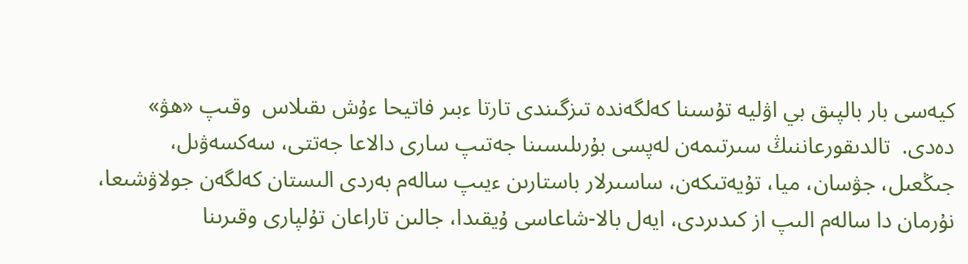كيەسى بار بالپىق بي اۋليە تۇسىنا كەلگەندە تىزگىندى تارتا ءبىر فاتيحا ءۇش ىقىلاس  وقىپ «ھۋ» دەدى.  تالدىقورعاننىڭ سىرتىمەن لەپسى بۇرىلىسىنا جەتىپ سارى دالاعا جەتتى، سەكسەۋىل، جىڭعىل، جۋسان، ميا، تۇيەتىكەن، ساسىرلار باستارىن ءيىپ سالەم بەردى الىستان كەلگەن جولاۋشىعا، نۇرمان دا سالەم الىپ از كىدىردى، ايەل بالا-شاعاسى ۇيقىدا، جالىن تاراعان تۇلپارى وقىرىنا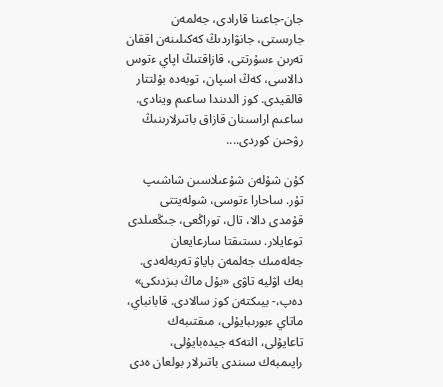جان-جاعىنا قارادى، جەلمەن جارىستى، جانۋاردىڭ كەكىلىنەن اققان تەرىن ءسۇرتتى، قازاقتىڭ اپاي ءتوس دالاسى، كەڭ اسپان، توبەدە بۇلتتار قالقيدى. كوز الدىندا ساعىم وينادى. ساعىم اراسىنان قازاق باتىرلارىنىڭ رۋحىن كوردى....

كۇن شۇلەن شۇعىلاسىن شاشىپ تۇر. ساحارا ءتوسى، شولەيتتى قۇمدى دالا، تال، توراڭعى، جىڭعىلدى توعايلار. ىستىقتا سارعايعان جەلەمىك جەلمەن باياۋ تەربەلەدى. بەك اۋليە تاۋى «بۇل ماڭ بىزدىكى» دەپ،- بيىكتەن كوز سالادى. قابانباي، ماتاي ءبورىبايۇلى، مىقتىبەك تاعايۇلى، التەكە جيدەبايۇلى، رايىمبەك سىندى باتىرلار بولعان ەدى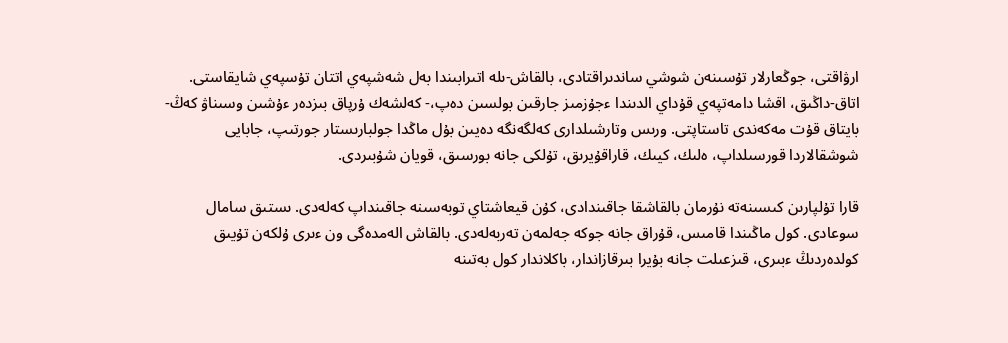ارۋاقتى، جوڭعارلار تۇسىنەن شوشي ساندىراقتادى، بالقاش-ىلە اتىرابىندا بەل شەشپەي اتتان تۇسپەي شايقاستى. اتاق-داڭىق، اقشا دامەتپەي قۇداي الدىندا ءجۇزمىز جارقىن بولسىن دەپ،- كەلشەك ۇرپاق بىزدەر ءۇشىن وسىناۋ كەڭ-بايتاق قۇت مەكەندى تاستاپتى. ورىس وتارشىلدارى كەلگەنگە دەيىن بۇل ماڭدا جولبارىستار جورتىپ، جابايى شوشقالاردا قورسىلداپ، ەلىك، كيىك، قاراقۇيرىق، تۇلكى جانە بورسىق، قويان شۇبىردى.

قارا تۇلپارىن كىسىنەتە نۇرمان بالقاشقا جاقىندادى، كۇن قيعاشتاي توبەسىنە جاقىنداپ كەلەدى. ىستىق سامال سوعادى. كول ماڭىندا قامىس، قۇراق جانە جوكە جەلمەن تەربەلەدى. بالقاش الەمدەگى ون ءىرى ۇلكەن تۇيىق كولدەردىڭ ءبىرى، قىزعىلت جانە بۇيرا بىرقازاندار، باكلاندار كول بەتىنە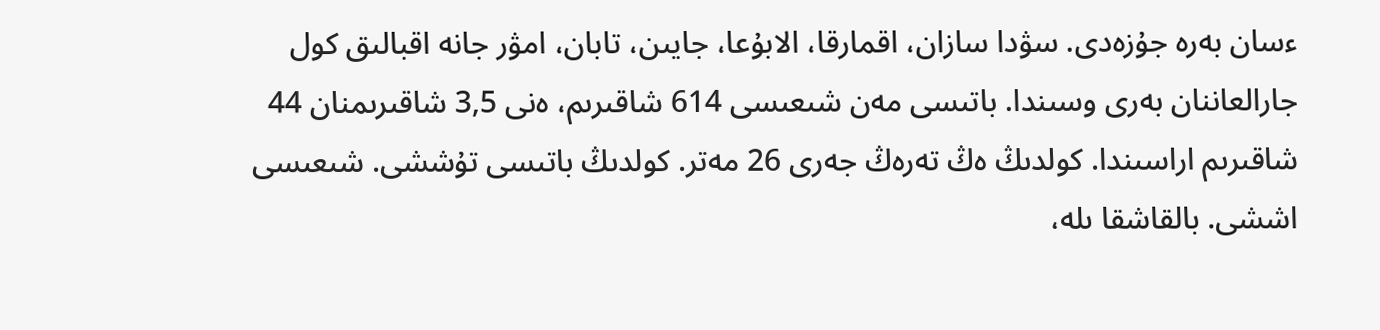ءسان بەرە جۇزەدى. سۋدا سازان، اقمارقا، الابۇعا، جايىن، تابان، امۋر جانە اقبالىق كول جارالعاننان بەرى وسىندا. باتىسى مەن شىعىسى 614 شاقىرىم، ەنى 3,5 شاقىرىمنان 44 شاقىرىم اراسىندا. كولدىڭ ەڭ تەرەڭ جەرى 26 مەتر. كولدىڭ باتىسى تۇششى. شىعىسى اششى. بالقاشقا ىلە،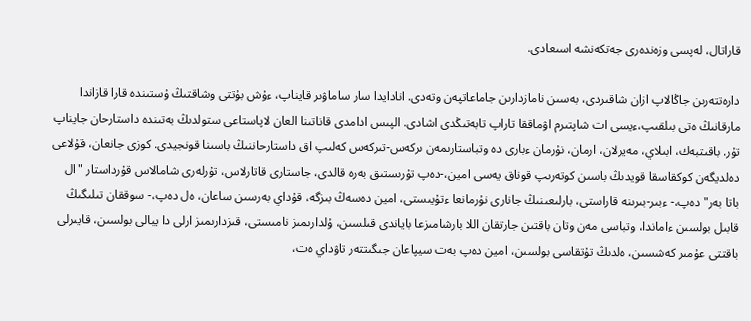قاراتال، لەپسى وزەندەرى جەتكەنشە اسىعادى.

دارەتتەرىن جاڭالاپ ازان شاقىردى، بەسىن نامازدارىن جاماعاتپەن وتەدى. انادايدا سار ساماۋىر قايناپ، ءۇش بۇتتى وشاقتىڭ ۇستىندە قارا قازاندا مارقانىڭ ەتى بىلقىپ،ءيسى ات شاپتىرم اۋماققا تاراپ تابەتىڭدى اشادى. الپىس ادامدى قاناتىنا العان لاپاستاعى ستولدىڭ بەتىندە داستارحان جايناپ تۇر. باقىتبەك، ابىلاي، مەيرلان، ارمان، نۇرمان ءبارى دە وتباستارىمەن ىركەس-تىركەس كەلىپ اق داستارحاننىڭ باسىنا قونجيدى. كوزى جانعان، قۇلاعى دەلديگەن كوكقاسقا قويدىڭ باسىن كوتەرىپ قوناق يەسى امين،-دەپ تۇرىستىق بەرە قالدى، جاستارى قاتارلاس، تۇرلەرى شامالاس قۇرداستار "ال باتا بەر" دەپ،- ءبىر-بىرىنە قاراستى، بارلىعىنىڭ جانارى نۇرمانعا ءتۇيىستى، امين دەسەڭ بىزگە، قۇداي بەرسىن ساعان، ەل دەپ،- سوققان تىلىگىڭ قابىل بولسىن ءاماندا، وتباسى مەن وتان باقتىن جارتقان اللا بارشامىزعا باياندى قىلسىن، ۇلدارىمىز نامىستى، قىزدارىمىز ارلى دا يبالى بولسىن، قايىرلى باقتتى عۇمىر كەشسىن، ەلدىڭ تۇتقاسى بولسىن، امين دەپ بەت سيپاعان جىگىتتەر تاۋداي ەت،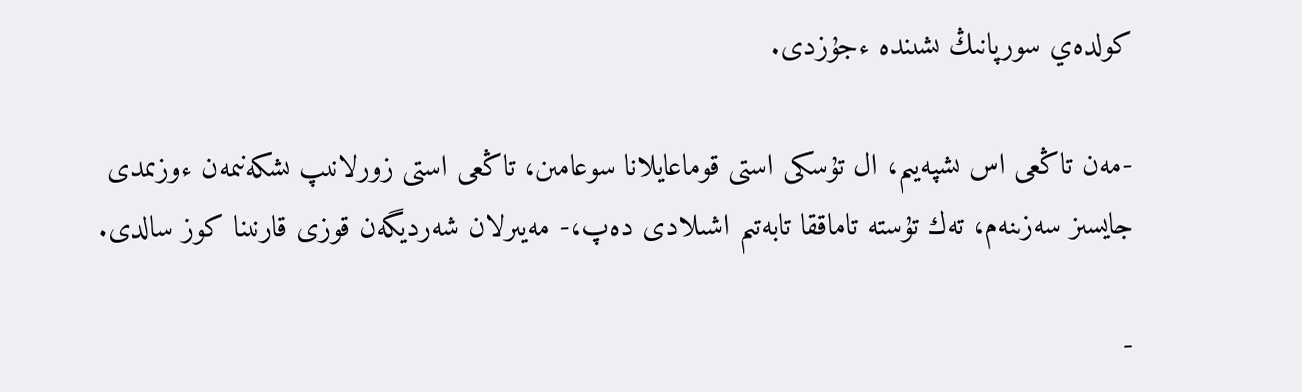كولدەي سورپانىڭ ىشىندە ءجۇزدى.

-مەن تاڭعى اس ىشپەيىم، ال تۇسكى استى قوماعايلانا سوعامىن، تاڭعى استى زورلانىپ ىشكەنىمەن ءوزىمدى جايسىز سەزىنەم، تەك تۇستە تاماققا تابەتىم اشىلادى دەپ،- مەيىرلان شەرديگەن قوزى قارنىنا كوز سالدى.

-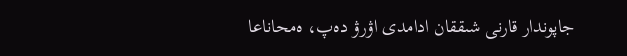جاپوندار قارنى شىققان ادامدى اۋرۋ دەپ، ەمحاناعا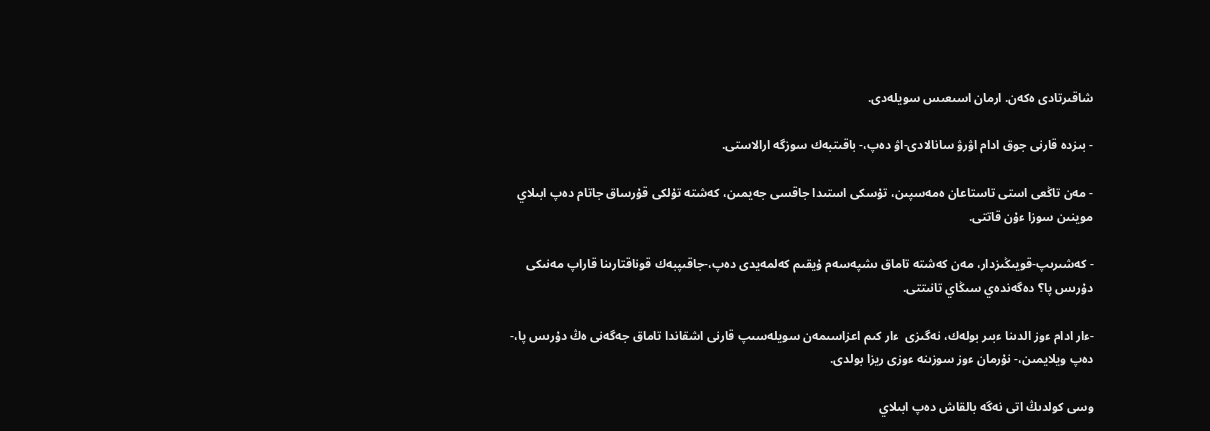شاقىرتادى ەكەن. ارمان اسىعىس سويلەدى.

- بىزدە قارنى جوق ادام اۋرۋ سانالادى-اۋ دەپ،- باقىتبەك سوزگە ارالاستى.

- مەن تاڭعى استى تاستاعان ەمەسپىن، تۇسكى استىدا جاقسى جەيمىن، كەشتە تۇلكى قۇرساق جاتام دەپ ابىلاي موينىن سوزا ءۇن قاتتى.

- كەشىرىپ-قويىڭىزدار، مەن كەشتە تاماق ىشپەسەم ۇيقىم كەلمەيدى دەپ،-جاقىپبەك قوناقتارىنا قاراپ مەنىكى دۇرىس پا؟ دەگەندەي سىڭاي تانىتتى.

-ءار ادام ءوز الدىنا ءبىر بولەك، نەگىزى  ءار كىم اعزاسىمەن سويلەسىپ قارنى اشقاندا تاماق جەگەنى ەڭ دۇرىس پا،- دەپ ويلايمىن،- نۇرمان ءوز سوزىنە ءوزى ريزا بولدى.

وسى كولدىڭ اتى نەگە بالقاش دەپ ابىلاي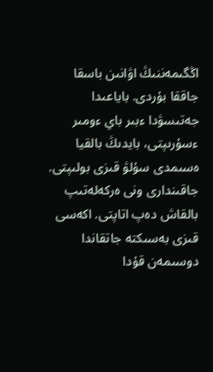اڭگىمەننىڭ اۋانىن باسقا جاققا بۇردى. باياعىدا جەتىسۋدا ءبىر باي ءومىر ءسۇرىپتى، بايدىڭ بالقيا ەسىمدى سۇلۋ قىزى بولىپتى. جاقىندارى ونى ەركەلەتىپ بالقاش دەپ اتاپتى. اكەسى قىزى بەسىكتە جاتقاندا دوسىمەن قۇدا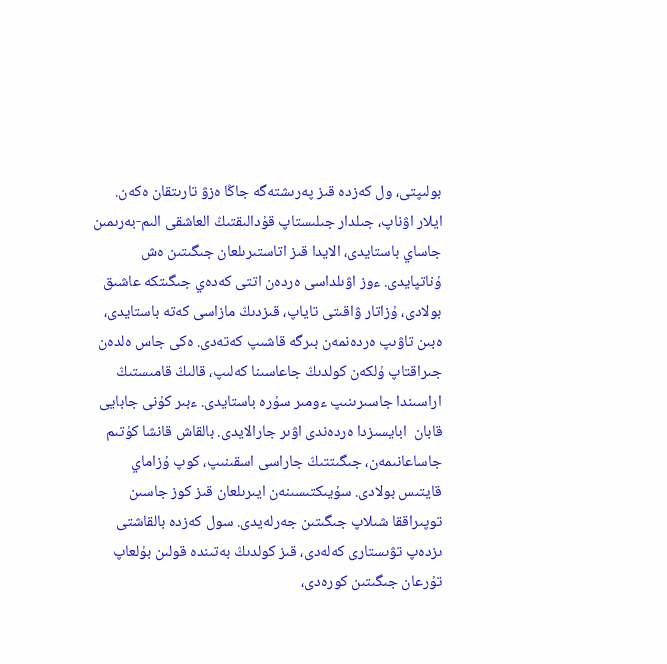بولىپتى، ول كەزدە قىز پەرىشتەگە جاڭا ەزۋ تارىتقان ەكەن. ايلار اۋناپ، جىلدار جىلىستاپ قۇدالىقتىڭ العاشقى الىم-بەرىمىن جاساي باستايدى، الايدا قىز اتاستىرىلعان جىگىتىن ەش ۇناتپايدى. ءوز اۋىلداسى ەردەن اتتى كەدەي جىگىتكە عاشىق بولادى، ۇزاتار ۋاقىتى تاياپ، قىزدىڭ مازاسى كەتە باستايدى، ەبىن تاۋىپ ەردەنمەن بىرگە قاشىپ كەتەدى. ەكى جاس ەلدەن جىراقتاپ ۇلكەن كولدىڭ جاعاسىنا كەلىپ، قالىڭ قامىستىڭ اراسىندا جاسىرىنىپ ءومىر سۇرە باستايدى. ءبىر كۇنى جابايى قابان  ابايسىزدا ەردەندى اۋىر جارالايدى. بالقاش قانشا كۇتىم جاساعانىمەن، جىگىتتىڭ جاراسى اسقىنىپ، كوپ ۇزاماي قايتىس بولادى. سۇيىكتىسىنەن ايىرىلعان قىز كوز جاسىن توپىراققا شىلاپ جىگىتىن جەرلەيدى. سول كەزدە بالقاشتى ىزدەپ تۋىستارى كەلەدى، قىز كولدىڭ بەتىندە قولىن بۇلعاپ تۇرعان جىگىتىن كورەدى،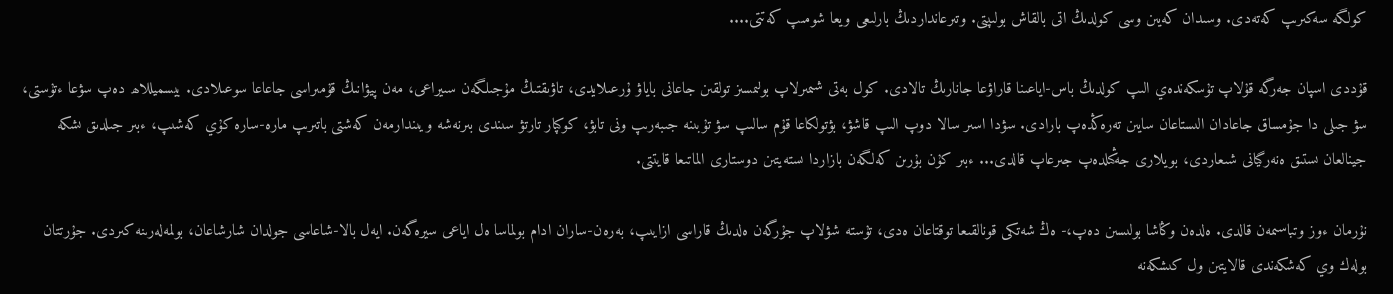كولگە سەكىرىپ كەتەدى. وسىدان كەيىن وسى كولدىڭ اتى بالقاش بولىپتى. وتىرعانداردىڭ بارلىعى ويعا شومىپ كەتتى....

قۇددى اسپان جەرگە قۇلاپ تۇسكەندەي الىپ كولدىڭ باس-اياعىنا قاراۋعا جانارىڭ تالادى. كول بەتى شىمىرلاپ بولىمسىز تولقىن جاعانى باياۋ ۇرعىلايدى، تاۋىقتىڭ مۇجىلگەن سىيراعى، مەن پيۋانىڭ قۇمىراسى جاعاعا سوعىلادى. بيسميللاھ دەپ سۋعا ءتۇستى، سۋ جىلى دا جۇمساق جاعادان الىستاعان سايىن تەرەڭدەپ بارادى. سۋدا اسىر سالا دوپ الىپ قاشۋ، بۋتولكاعا قۇم سالىپ سۋ تۇبىنە جىبەرىپ ونى تابۋ، كوكپار تارتۋ سىندى بىرنەشە ويىندارمەن كەشتى باتىرىپ مارە-سارە كۇي كەشىپ، ءبىر جىلدىق ىشكە جينالعان ىستىق ەنەرگيانى شىعاردى، بويلارى جەڭىلدەپ جىرعاپ قالدى... ءبىر كۇن بۇرىن كەلگەن بازاردا ىستەيتىن دوستارى الماتىعا قايتتى.

نۇرمان ءوز وتباسىمەن قالدى. ەلدەن وڭاشا بولىسىن دەپ،- ەڭ شەتكى قونالقىعا توقتاعان ەدى، تۇستە شۋلاپ جۇرگەن ەلدىڭ قاراسى ازايىپ، بەرەن-ساران ادام بولماسا ەل اياعى سيرەگەن. ايەل بالا-شاعاسى جولدان شارشاعان، بولمەلەرىنە كىردى. جۇرتتان بولەك وي كەشكەندى قالايتىن ول كىشكەنە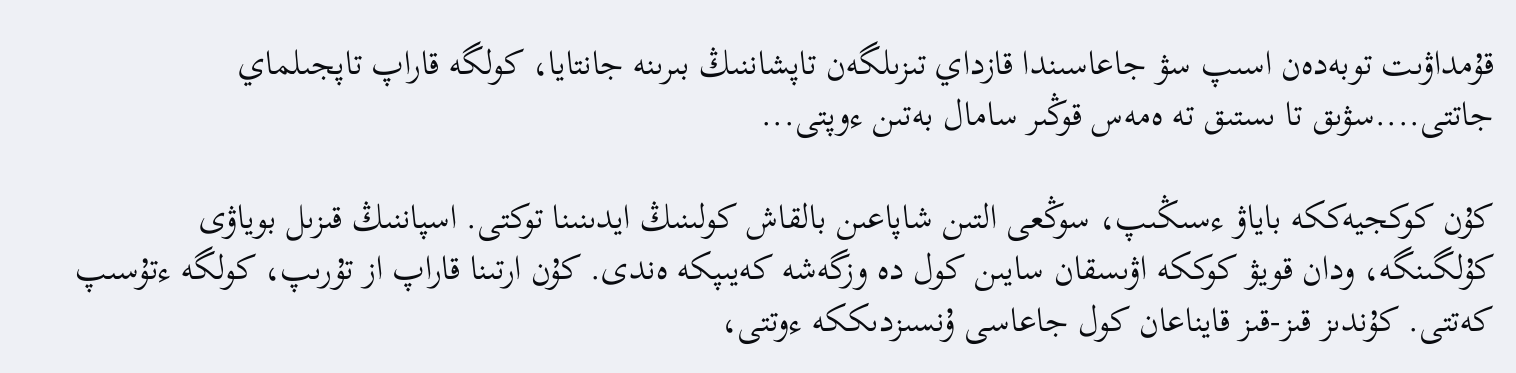قۇمداۋىت توبەدەن اسىپ سۋ جاعاسىندا قازداي تىزىلگەن تاپشاننىڭ بىرىنە جانتايا، كولگە قاراپ تاپجىلماي جاتتى....سۋىق تا ىستىق تە ەمەس قوڭىر سامال بەتىن ءوپتى...

كۇن كوكجيەككە باياۋ ءسىڭىپ، سوڭعى التىن شاپاعىن بالقاش كولىنىڭ ايدىنىنا توكتى. اسپاننىڭ قىزىل بوياۋى كۇلگىنگە، ودان قويۋ كوككە اۋىسقان سايىن كول دە وزگەشە كەيىپكە ەندى. كۇن ارتىنا قاراپ از تۇرىپ، كولگە ءتۇسىپ كەتتى. كۇندىز قىز-قىز قايناعان كول جاعاسى ۇنسىزدىككە ءوتتى،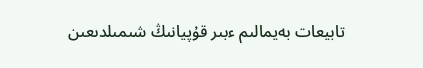تابيعات بەيمالىم ءبىر قۇپيانىڭ شىمىلدىعىن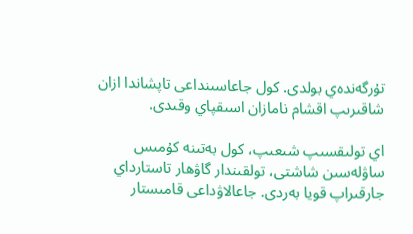تۇرگەندەي بولدى. كول جاعاسىنداعى تاپشاندا ازان شاقىرىپ اقشام نامازان اسىقپاي وقىدى.

اي تولىقسىپ شىعىپ، كول بەتىنە كۇمىس ساۋلەسىن شاشتى، تولقىندار گاۋھار تاستارداي جارقىراپ قويا بەردى. جاعالاۋداعى قامىستار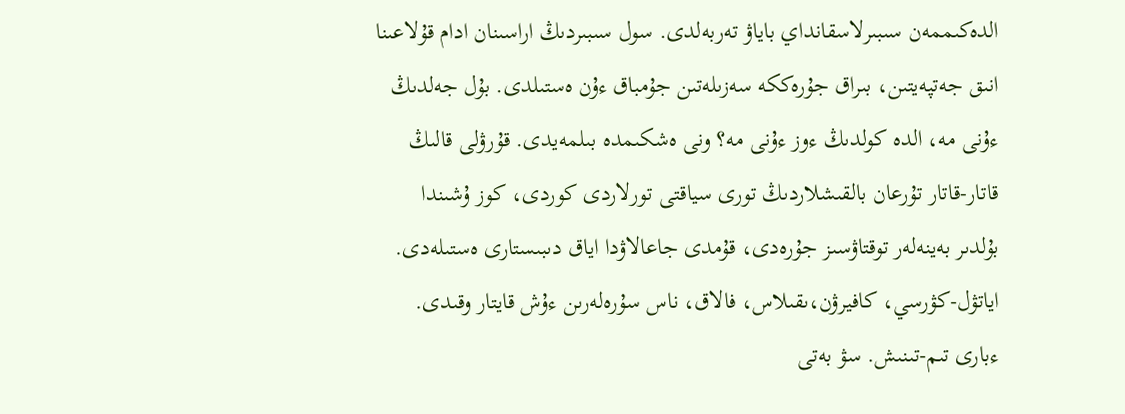الدەكىممەن سىبىرلاسقانداي باياۋ تەربەلدى. سول سىبىردىڭ اراسىنان ادام قۇلاعىنا انىق جەتپەيتىن، بىراق جۇرەككە سەزىلەتىن جۇمباق ءۇن ەستىلدى. بۇل جەلدىڭ ءۇنى مە، الدە كولدىڭ ءوز ءۇنى مە؟ ونى ەشكىمدە بىلمەيدى. قۇرۋلى قالىڭ قاتار-قاتار تۇرعان بالقىشلاردىڭ تورى سياقتى تورلاردى كوردى، كوز ۇشىندا بۇلدىر بەينەلەر توقتاۋسىز جۇرەدى، قۇمدى جاعالاۋدا اياق دىبىستارى ەستىلەدى. اياتۋل-كۋرسي، كافيرۋن،ىقىلاس، فالاق، ناس سۇرەلەرىن ءۇش قايتار وقىدى. ءبارى تىم-تىنىش. سۋ بەتى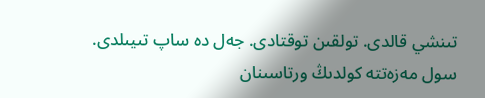تىنشي قالدى. تولقىن توقتادى. جەل دە ساپ تىيىلدى. سول مەزەتتە كولدىڭ ورتاسىنان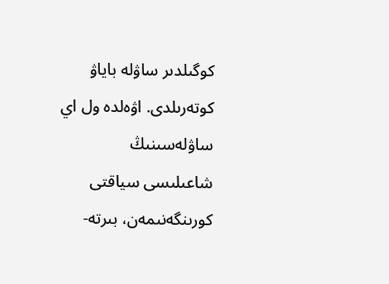كوگىلدىر ساۋلە باياۋ كوتەرىلدى. اۋەلدە ول اي ساۋلەسىنىڭ شاعىلىسى سياقتى كورىنگەنىمەن، بىرتە-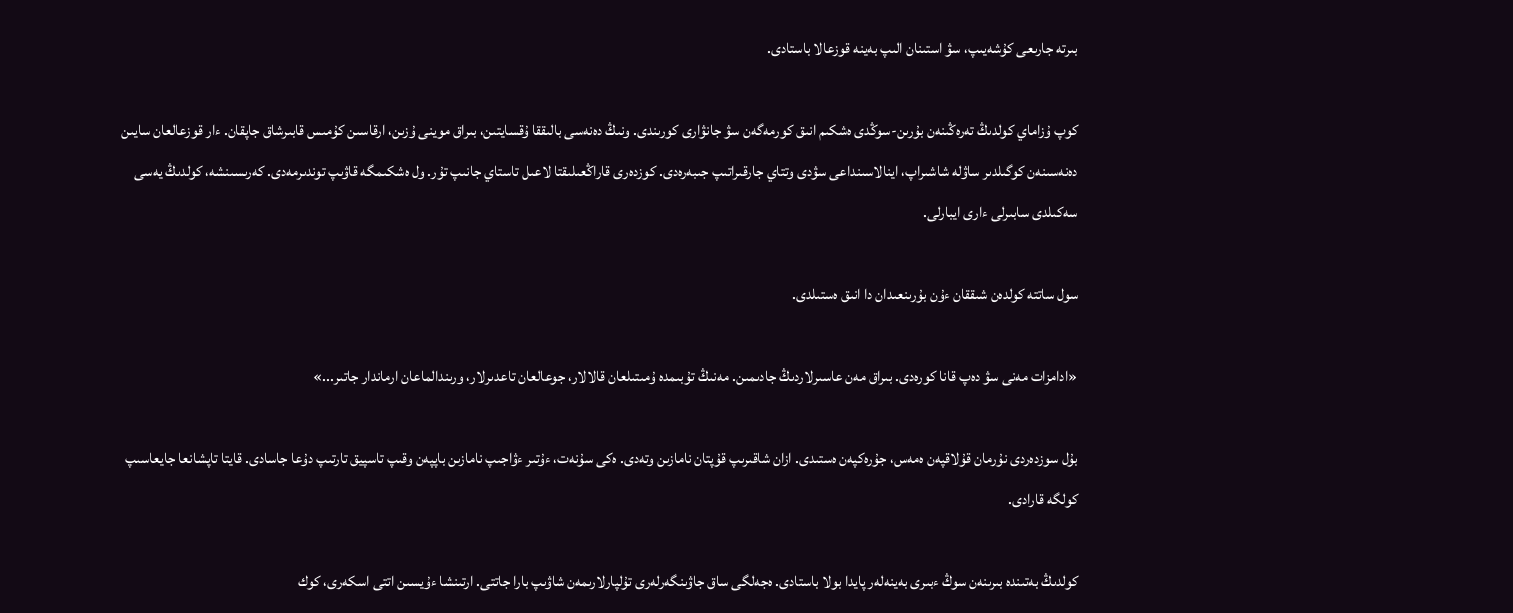بىرتە جارىعى كۇشەيىپ، سۋ استىنان الىپ بەينە قوزعالا باستادى.

كوپ ۇزاماي كولدىڭ تەرەڭىنەن بۇرىن-سوڭدى ەشكىم انىق كورمەگەن سۋ جانۋارى كورىندى. ونىڭ دەنەسى بالىققا ۇقسايتىن، بىراق موينى ۇزىن، ارقاسىن كۇمىس قابىرشاق جاپقان. ءار قوزعالعان سايىن دەنەسىنەن كوگىلدىر ساۋلە شاشىراپ، اينالاسىنداعى سۋدى وتتاي جارقىراتىپ جىبەرەدى. كوزدەرى قاراڭعىلىقتا لاعىل تاستاي جانىپ تۇر. ول ەشكىمگە قاۋىپ توندىرمەدى. كەرىسىنشە، كولدىڭ يەسى سەكىلدى سابىرلى ءارى ايبارلى.

سول ساتتە كولدەن شىققان ءۇن بۇرىنعىدان دا انىق ەستىلدى.

«ادامزات مەنى سۋ دەپ قانا كورەدى. بىراق مەن عاسىرلاردىڭ جادىمىن. مەنىڭ تۇبىمدە ۇمىتىلعان قالالار، جوعالعان تاعدىرلار، ورىندالماعان ارماندار جاتىر...»

بۇل سوزدەردى نۇرمان قۇلاقپەن ەمەس، جۇرەكپەن ەستىدى. ازان شاقىرىپ قۇپتان نامازىن وتەدى. ەكى سۇنەت، ءۇتىر ءۋاجىپ نامازىن باپپەن وقىپ تاسپيق تارتىپ دۇعا جاسادى. قايتا تاپشانعا جايعاسىپ كولگە قارادى.

كولدىڭ بەتىندە بىرىنەن سوڭ ءبىرى بەينەلەر پايدا بولا باستادى. ەجەلگى ساق جاۋىنگەرلەرى تۇلپارلارىمەن شاۋىپ بارا جاتتى. ارتىنشا ءۇيسىن اتتى اسكەرى، كوك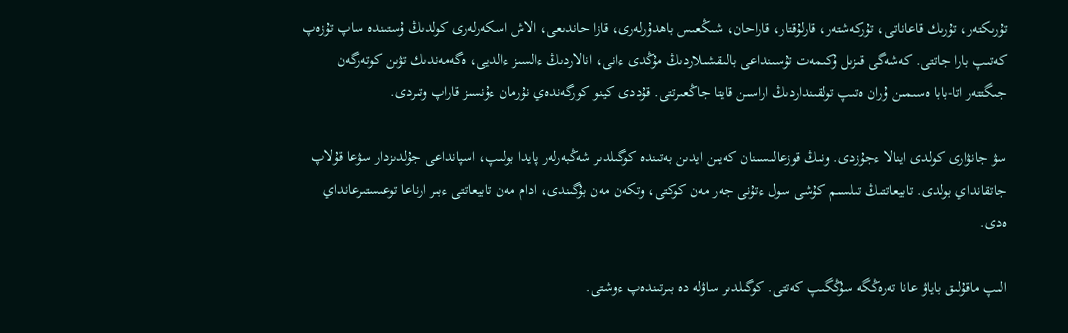تۇرىكتەر، تۇرىك قاعاناتى، تۇركەشتەر، قارلۇقتار، قاراحان، شىڭعىس باھدۇرلەرى، قازا حاندىعى، الاش اسكەرلەرى كولدىڭ ۇستىندە ساپ تۇزەپ كەتىپ بارا جاتتى. كەشەگى قىزىل ۇكىمەت تۇسىنداعى بالىقشىلاردىڭ مۇڭدى ءانى، انالاردىڭ ءالسىز ءالديى، ەگەمەندىك تۋىن كوتەرگەن جىگتتەر اتا-بابا ەسىمىن ۇران ەتىپ تولقىنداردىڭ اراسىن قايتا جاڭعىرتتى. قۇددى كينو كورگەندەي نۇرمان ءۇنسىز قاراپ وتىردى.

سۋ جانۋارى كولدى اينالا ءجۇزدى. ونىڭ قوزعالىسىنان كەيىن ايدىن بەتىندە كوگىلدىر شەڭبەرلەر پايدا بولىپ، اسپانداعى جۇلدىزدار سۋعا قۇلاپ جاتقانداي بولدى. تابيعاتتىڭ تىلسىم كۇشى سول ءتۇنى جەر مەن كوكتى، وتكەن مەن بۇگىندى، ادام مەن تابيعاتتى ءبىر ارناعا توعىستىرعانداي ەدى.

الىپ ماقۇلىق باياۋ عانا تەرەڭگە سۇڭگىپ كەتتى. كوگىلدىر ساۋلە دە بىرتىندەپ ءوشتى.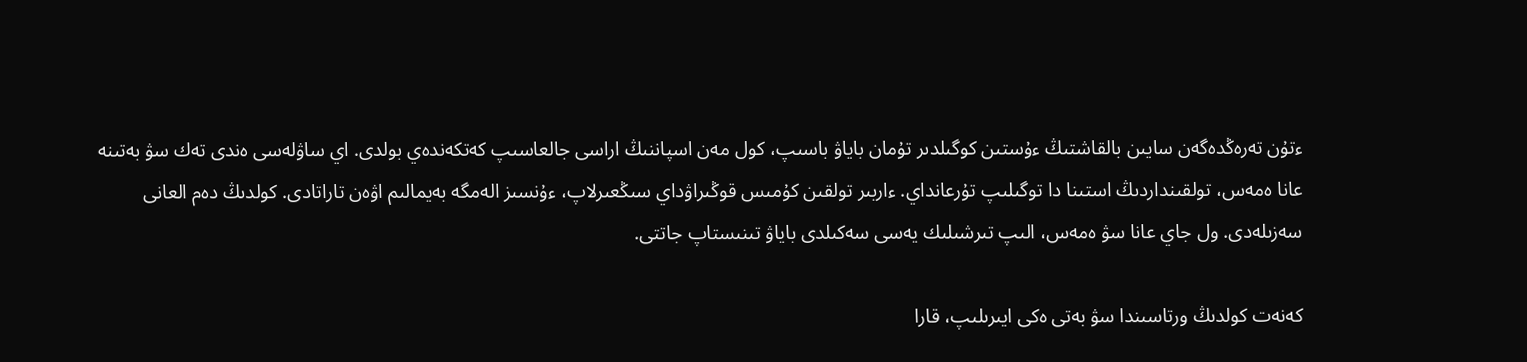ءتۇن تەرەڭدەگەن سايىن بالقاشتىڭ ءۇستىن كوگىلدىر تۇمان باياۋ باسىپ، كول مەن اسپاننىڭ اراسى جالعاسىپ كەتكەندەي بولدى. اي ساۋلەسى ەندى تەك سۋ بەتىنە عانا ەمەس، تولقىنداردىڭ استىنا دا توگىلىپ تۇرعانداي. ءاربىر تولقىن كۇمىس قوڭىراۋداي سىڭعىرلاپ، ءۇنسىز الەمگە بەيمالىم اۋەن تاراتادى. كولدىڭ دەم العانى سەزىلەدى. ول جاي عانا سۋ ەمەس، الىپ تىرشىلىك يەسى سەكىلدى باياۋ تىنىستاپ جاتتى.

كەنەت كولدىڭ ورتاسىندا سۋ بەتى ەكى ايىرىلىپ، قارا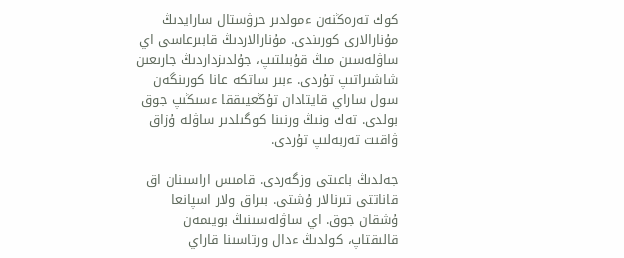كوك تەرەڭنەن ءمولدىر حرۋستال سارايدىڭ مۇنارالارى كورىندى. مۇنارالاردىڭ قابىرعاسى اي ساۋلەسىن مىڭ قۇبىلتىپ، جۇلدىزداردىڭ جارىعىن شاشىراتىپ تۇردى. ءبىر ساتكە عانا كورىنگەن سول ساراي قايتادان تۇڭعيىققا ءسىڭىپ جوق بولدى. تەك ونىڭ ورنىنا كوگىلدىر ساۋلە ۇزاق ۋاقىت تەربەلىپ تۇردى.

جەلدىڭ باعىتى وزگەردى. قامىس اراسىنان اق قاناتتى تىرنالار ۇشتى. بىراق ولار اسپانعا ۇشقان جوق. اي ساۋلەسىنىڭ بويىمەن قالىقتاپ، كولدىڭ ءدال ورتاسىنا قاراي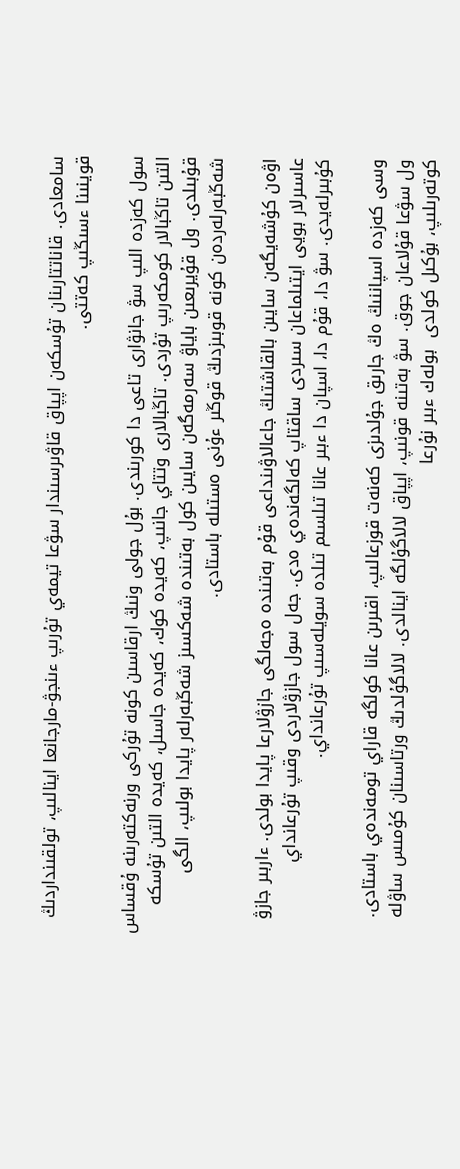سامعادى. قاناتتارىنان تۇسكەن اپپاق قاۋىرسىندار سۋعا تيمەي تۇرىپ ءىنجۋ-مارجانعا اينالىپ، تولقىنداردىڭ قوينىنا ءسىڭىپ كەتتى.

سول كەزدە الىپ سۋ جانۋارى تاعى دا كورىندى. بۇل جولى ونىڭ ارقاسىن كونە تۇركى ورنەكتەرىنە ۇقساس التىن تاڭبالار كومكەرىپ تۇردى. تاڭبالارى وتتاي جانىپ، كەيدە كوك، كەيدە جاسىل، كەيدە التىن تۇسكە قۇبىلدى. ول قۇيرىعىن باياۋ سەرمەگەن سايىن كول بەتىندە شەكسىز شەڭبەرلەر پايدا بولىپ، الگى شەڭبەرلەردەن كونە قوبىزدىڭ قوڭىر ءۇنى ەستىلە باستادى.

اۋەن كۇشەيگەن سايىن بالقاشتىڭ جاعالاۋىنداعى قۇم بەتىندە ەجەلگى جازۋلارعا پايدا بولدى. ءاربىر جازۋ عاسىرلار بويى ايتىلماعان سىردى ساقتاپ كەلگەندەي ەدى. جەل سول جازۋلاردى وقىپ تۇرعانداي كۇبىرلەيدى. سۋ دا، قۇم دا، اسپان دا ءبىر عانا تىلسىم تىلدە سويلەسىپ تۇرعانداي.

وسى كەزدە اسپاننىڭ ەڭ جارىق جۇلدىزى كەنەت قوزعالىپ، اقىرىن عانا كولگە قاراي تومەندەي باستادى. ول سۋعا قۇلاعان جوق. سۋ بەتىنە قونىپ، اپپاق لالاگۇلگە اينالدى. لالاگۇلدىڭ ورتاسىنان كۇمىس ساۋلە كوتەرىلىپ، بۇكىل كولدى  بولەك ءبىر نۇرعا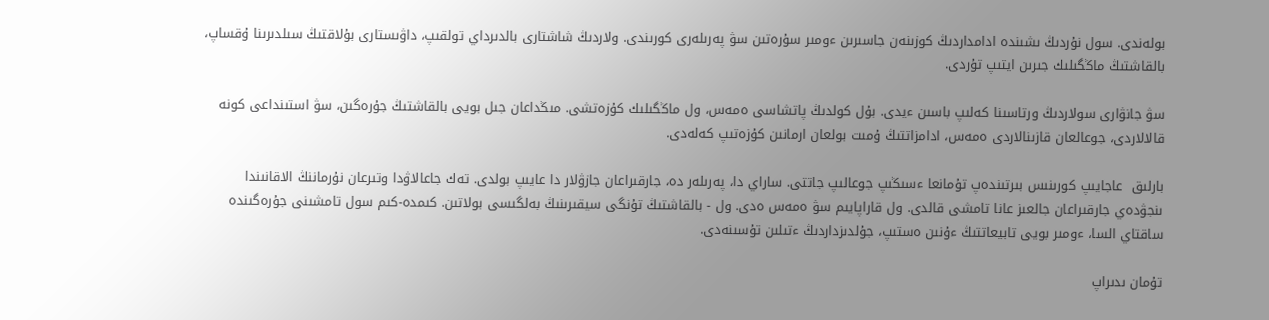بولەندى. سول نۇردىڭ ىشىندە ادامداردىڭ كوزىنەن جاسىرىن ءومىر سۇرەتىن سۋ پەرىلەرى كورىندى. ولاردىڭ شاشتارى بالدىرداي تولقىپ، داۋىستارى بۇلاقتىڭ سىلدىرىنا ۇقساپ، بالقاشتىڭ ماڭگىلىك جىرىن ايتىپ تۇردى.

سۋ جانۋارى سولاردىڭ ورتاسىنا كەلىپ باسىن ءيدى. بۇل كولدىڭ پاتشاسى ەمەس، ول ماڭگىلىك كۇزەتشى. مىڭداعان جىل بويى بالقاشتىڭ جۇرەگىن، سۋ استىنداعى كونە قالالاردى، جوعالعان قازىنالاردى ەمەس، ادامزاتتىڭ ۇمىت بولعان ارمانىن كۇزەتىپ كەلەدى.

بارلىق  عاجايىپ كورىنىس بىرتىندەپ تۇمانعا ءسىڭىپ جوعالىپ جاتتى. ساراي دا، پەرىلەر دە، جارقىراعان جازۋلار دا عايىپ بولدى. تەك جاعالاۋدا وتىرعان نۇرماننڭ الاقانىندا ىنجۋدەي جارقىراعان جالعىز عانا تامشى قالدى. ول قاراپايىم سۋ ەمەس ەدى. ول - بالقاشتىڭ تۇنگى سيقىرىنىڭ بەلگىسى بولاتىن. كىمدە-كىم سول تامشىنى جۇرەگىندە ساقتاي السا، ءومىر بويى تابيعاتتىڭ ءۇنىن ەستىپ، جۇلدىزداردىڭ ءتىلىن تۇسىنەدى.

تۇمان ىدىراپ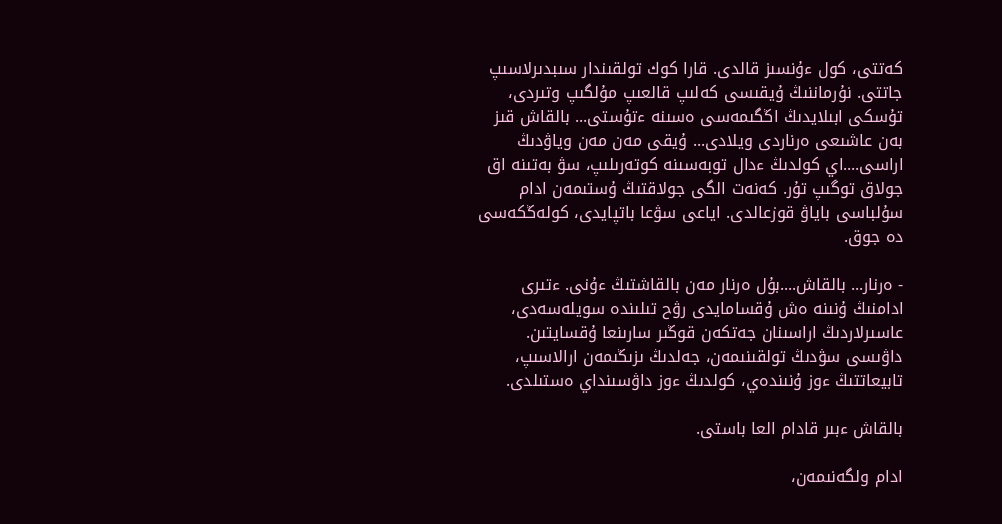كەتتى، كول ءۇنسىز قالدى. قارا كوك تولقىندار سىبدىرلاسىپ جاتتى. نۇرماننىڭ ۇيقىسى كەلىپ قالعىپ مۇلگىپ وتىردى، تۇسكى ابىلايدىڭ اڭگىمەسى ەسىنە ءتۇستى... بالقاش قىز بەن عاشىعى ەرناردى ويلادى... ۇيقى مەن مەن وياۋدىڭ اراسى....اي كولدىڭ ءدال توبەسىنە كوتەرىلىپ، سۋ بەتىنە اق جولاق توگىپ تۇر. كەنەت الگى جولاقتىڭ ۇستىمەن ادام سۇلباسى باياۋ قوزعالدى. اياعى سۋعا باتپايدى، كولەڭكەسى دە جوق.

- ەرنار... بالقاش....بۇل ەرنار مەن بالقاشتىڭ ءۇنى. ءتىرى ادامنىڭ ۇنىنە ەش ۇقسامايدى رۋح تىلىندە سويلەسەدى، عاسىرلاردىڭ اراسىنان جەتكەن قوڭىر سارىنعا ۇقسايتىن. داۋىسى سۋدىڭ تولقىنىمەن، جەلدىڭ ىزىڭىمەن ارالاسىپ، تابيعاتتىڭ ءوز ۇنىندەي، كولدىڭ ءوز داۋسىنداي ەستىلدى.

بالقاش ءبىر قادام العا باستى.

ادام ولگەنىمەن،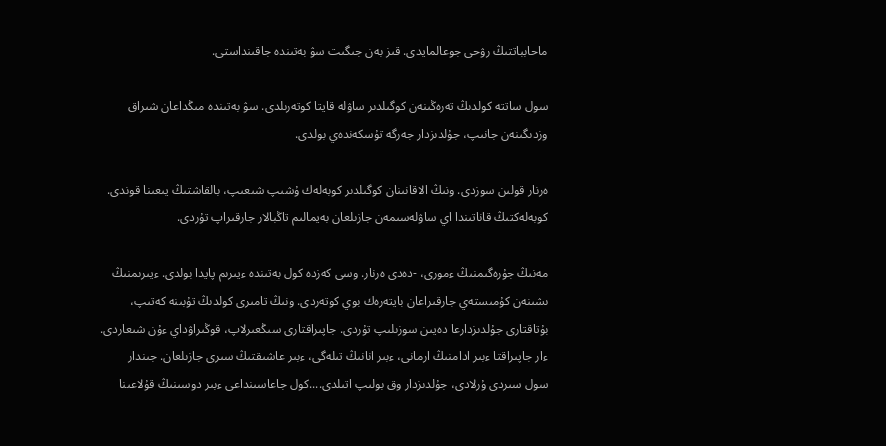ماحابباتتىڭ رۋحى جوعالمايدى. قىز بەن جىگىت سۋ بەتىندە جاقىنداستى.

سول ساتتە كولدىڭ تەرەڭىنەن كوگىلدىر ساۋلە قايتا كوتەرىلدى. سۋ بەتىندە مىڭداعان شىراق وزدىگىنەن جانىپ، جۇلدىزدار جەرگە تۇسكەندەي بولدى.

ەرنار قولىن سوزدى. ونىڭ الاقانىنان كوگىلدىر كوبەلەك ۇشىپ شىعىپ، بالقاشتىڭ يىعىنا قوندى. كوبەلەكتىڭ قاناتىندا اي ساۋلەسىمەن جازىلعان بەيمالىم تاڭبالار جارقىراپ تۇردى.

مەنىڭ جۇرەگىمنىڭ ءمورى، -دەدى ەرنار. وسى كەزدە كول بەتىندە ءيىرىم پايدا بولدى. ءيىرىمنىڭ ىشىنەن كۇمىستەي جارقىراعان بايتەرەك بوي كوتەردى. ونىڭ تامىرى كولدىڭ تۇبىنە كەتىپ، بۇتاقتارى جۇلدىزدارعا دەيىن سوزىلىپ تۇردى. جاپىراقتارى سىڭعىرلاپ، قوڭىراۋداي ءۇن شىعاردى. ءار جاپىراقتا ءبىر ادامنىڭ ارمانى، ءبىر انانىڭ تىلەگى، ءبىر عاشىقتىڭ سىرى جازىلعان. جىندار  سول سىردى ۇرلادى، جۇلدىزدار وق بولىپ اتىلدى....كول جاعاسىنداعى ءبىر دوسىنىڭ قۇلاعىنا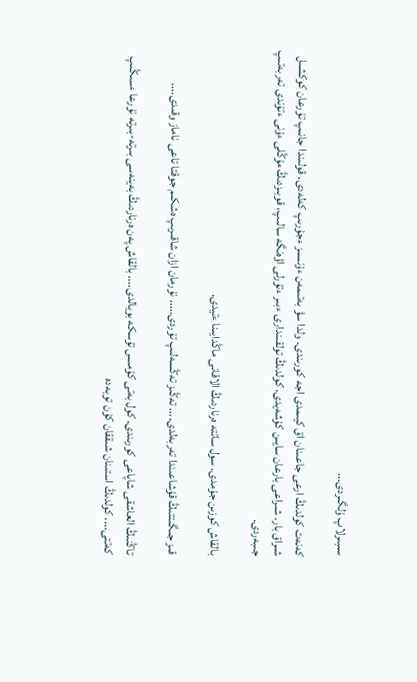سىبىرلاپ ۇلگىردى...

كەنەت كولدىڭ ارعى جاعىنان اق كيىمدى اجە كورىندى. ولدا سۋ بەتىمەن ءۇنسىز ءجۇرىپ كەلەدى. قولىندا جانىپ تۇرعان كوكشىل شىراق بار. شىراعى بارعان سايىن كۇشەيدى، كولدىڭ تولقىندارى ءبىر ءتۇرلى اۋەنگە سالىپ، قوبىزدىڭ مۇڭلى ءۇنى ءتۇندى تەربەتىپ جىبەردى.

بالقاش كوزىن جۇمدى. سول ساتتە ەرناردىڭ الاقانى ماڭدايىنا ءتيدى.

قىز جىگىتتىڭ قۇشاعىندا تەربەلدى.... تەڭىز تەڭسەلىپ تۇردى..... نۇرمان ازان شاقىرىپ ەشكىم جوقتا تاعى ناماز وقىدى....

تاڭنىڭ العاشقى شاپاعى كورىندى. كول بەتى كۇمىس تۇسكە بويالدى.... بالقاش پەن ەرناردىڭ بەينەسى بىرتە-بىرتە نۇرعا ءسىڭىپ كەتتى.... كولدىڭ استىنان شىققان كۇن توبەدە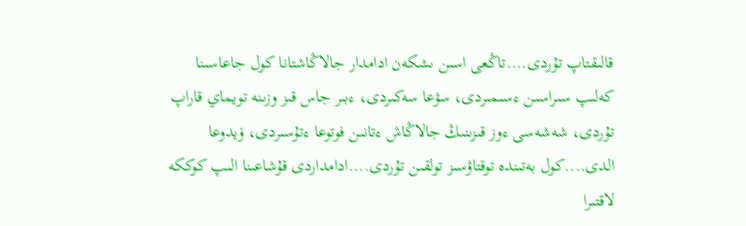قالىقتاپ تۇردى....تاڭعى اسىن ىشكەن ادامدار جالاڭاشتانا كول جاعاسىنا كەلىپ سىراسىن ءسىمىردى، سۋعا سەكىردى، ءبىر جاس قىز وزىنە تويماي قاراپ تۇردى، شەشەسى ءوز قىزىنىڭ جالاڭاش ءتانىن فوتوعا ءتۇسىردى، ۆيدوعا الدى....كول بەتىندە توقتاۋسىز تولقىن تۇردى....ادامداردى قۇشاعىنا الىپ كوككە لاقتىرا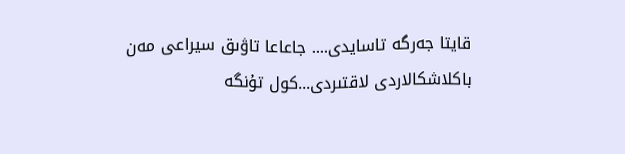قايتا جەرگە تاسايدى.... جاعاعا تاۋىق سيراعى مەن باكلاشكالاردى لاقتىردى...كول تۇنگە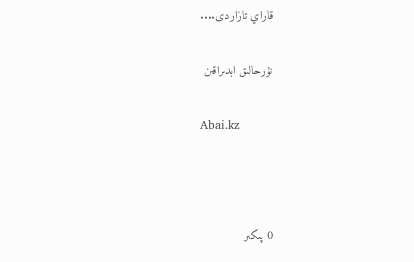قاراي تازاردى....

نۇرحالىق ابدىراقىن

Abai.kz



0 پىكىر